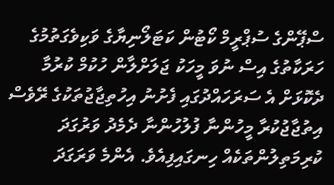ސްޕޭންގެ ސުޕްރީމް ކޯޓުން ކަޓަލޯނިޔާގެ ވަކިވެގަތުމުގެ ހަރަކާތުގެ އިސް ނުވަ މީހަކު ޖަލަށްލާން ހުކުމް ކުރުމާ ދެކޮޅަށް އެ ސަރަހައްދުގައި ފެށުނު އިހުތިޖާޖުތަކުގެ ރޭވެސް އިތުޖާޖުކުރާ މީހުންނާ ފުލުހުންނާ ދެމެދު ވަރުގަދަ ކުރިމަތިލުންތަކެއް ހިނގައިފިއެވެ. އެންމެ ވަރަގަދަ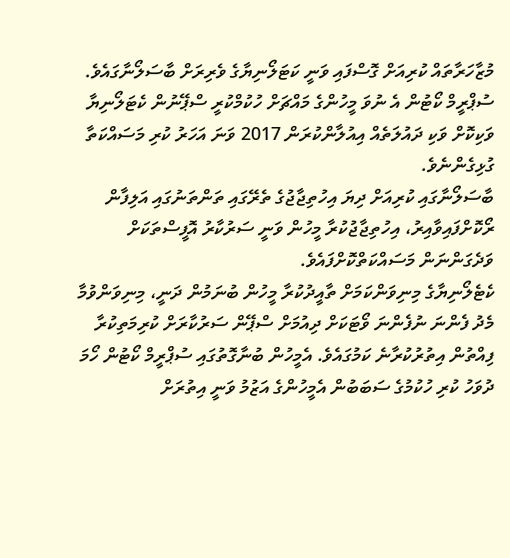މުޒާހަރާތައް ކުރިއަށް ގޮސްފައި ވަނީ ކަޓަލޯނިޔާގެ ވެރިރަށް ބާސަލޯނާގައެވެ. ސުޕްރީމް ކޯޓުން އެ ނުވަ މީހުންގެ މައްޗަށް ހުކުމްކުރީ ސްޕޭނުން ކެޓަލޯނިޔާ ވަކިކޮށް ވަކި ދައުލަތެއް އިއުލާންކުރަން 2017 ވަނަ އަހަރު ކުރި މަސައްކަތާ ގުޅިގެންނެވެ.
ބާސަލޯނާގައި ކުރިއަށް ދިޔަ އިހުތިޖާޖުގެ ތެރޭގައި ތަންތަނުގައި އަލިފާން ރޯކޮށްފައިވާއިރު، އިހުތިޖާޖުކުރާ މީހުން ވަނީ ސަރުކާރު އޮފީސްތަކަށް ވަދެގަންނަން މަސައްކަތްކޮށްފައެވެ.
ކެޓެލޯނިޔާގެ މިނިވަންކަމަށް ތާއީދުކުރާ މީހުން ބުނަމުން ދަނީ، މިނިވަންވުމާ މެދު ފެންނަ ނުފެންނަ ވޯޓަކަށް ދިއުމަށް ސްޕޭން ސަރުކާރަށް ކުރިމަތިކުރާ ފިއްތުން އިތުރުކުރާނެ ކަމުގައެވެ. އެމީހުން ބުނާގޮތުގައި ސުޕްރީމް ކޯޓުން ހޯމަ ދުވަހު ކުރި ހުކުމުގެ ސަބަބުން އެމީހުންގެ އަޒުމު ވަނީ އިތުރަށް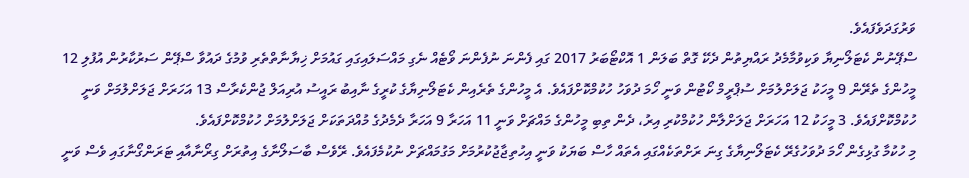ވަރުގަދަވެފައެވެ.
ސްޕޭނުން ކެޓަލޯނިޔާ ވަކިވުމާމެދު ރައްޔިތުން ދެކޭ ގޮތް ބަލަން 1 އޮކްޓޯބަރު 2017 ގައި ފެންނަ ނުފެންނަ ވޯޓެއް ނެގި މައްސަލައިގައި ގައުމަށް ޚިޔާނާތްތެރި ވުމުގެ ދައުވާ ސްޕޭން ސަރުކާރުން އުފުލި 12 މީހުންގެ ތެރޭން 9 މީހަކު ޖަލަށްލުމަށް ސުޕްރީމް ކޯޓުން ވަނީ ހޯމަ ދުވަހު ހުކުމްކޮށްފައެވެ. އެ މީހުންގެ ތެރެއިން ކެޓަލޯނިޔާގެ ކުރީގެ ނާއިބު ރައީސު އުރިއަލް ޖުންކެރާސް 13 އަހަރަށް ޖަލަށްލުމަށް ވަނީ ހުކުމްކޮށްފައެވެ. 3 މީހަކު 12 އަހަރަށް ޖަލަށްލާން ހުކުމްކުރި އިރު، ދެން ތިބި މީހުންގެ މައްޗަށް ވަނީ 11 އަހަރާ 9 އަހަރާ ދެމެދުގެ މުއްދަތަކަށް ޖަލަށްލުމަށް ހުކުމްކޮށްފައެވެ.
މި ހުކުމާ ގުޅިގެން ހޯމަ ދުވަހުގެރޭ ކެޓަލޯނިޔާގެ ގިނަ ރަށްތަކެއްގައި އެތައް ހާސް ބަޔަކު ވަނީ އިހުތިޖާޖުކުރުމަށް މަގުމައްޗަށް ނުކުމެފައެވެ. ރޭވެސް ބާސަލޯނާގެ އިތުރަށް ގިރޯނާއާއި ޓަރަންގޯނާގައި ވެސް ވަނީ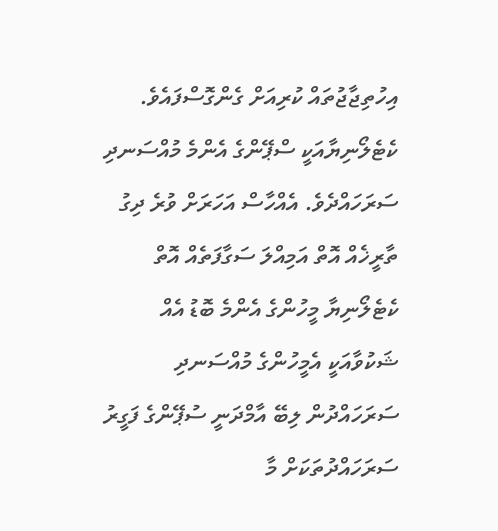އިހުތިޖާޖުތައް ކުރިއަށް ގެންގޮސްފައެވެ.
ކެޓެލޯނިޔާއަކީ ސްޕޭންގެ އެންމެ މުއްސަނދި ސަރަހައްދެވެ. އެއްހާސް އަހަރަށް ވުރެ ދިގު ތާރީޚެއް އޮތް އަމިއްލަ ސަގާފަތެއް އޮތް ކެޓެލޯނިޔާ މީހުންގެ އެންމެ ބޮޑު އެއް ޝަކުވާއަކީ އެމީހުންގެ މުއްސަނދި ސަރަހައްދުން ލިބޭ އާމްދަނީ ސުޕޭންގެ ފަގީރު ސަރަހައްދުތަކަށް މާ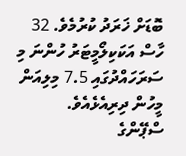ބޮޑަށް ޚަރަދު ކުރުމެވެ. 32 ހާސް އަކަކިލޯމީޓަރު ހުންނަ މި ސަރަހައްދުގައި 7.5 މިލިއަން މީހުން ދިރިއެޅެއެވެ.
ސްޕޭންގެ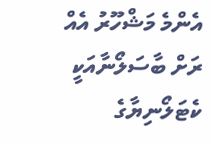އެންމެ މަޝްހޫރު އެއް ރަށް ބާސަލޯނާއަކީ ކެޓަލޯނިޔާގެ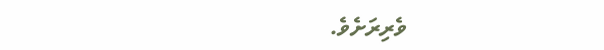ވެރިރަށެވެ.